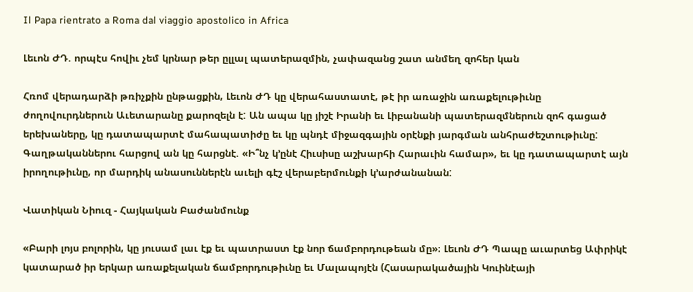Il Papa rientrato a Roma dal viaggio apostolico in Africa

Լեւոն ԺԴ. որպէս հովիւ չեմ կրնար թեր ըլլալ պատերազմին, չափազանց շատ անմեղ զոհեր կան

Հռոմ վերադարձի թռիչքին ընթացքին, Լեւոն ԺԴ կը վերահաստատէ, թէ իր առաջին առաքելութիւնը ժողովուրդներուն Աւետարանը քարոզելն է: Ան ապա կը յիշէ Իրանի եւ Լիբանանի պատերազմներուն զոհ գացած երեխաները, կը դատապարտէ մահապատիժը եւ կը պնդէ միջազգային օրէնքի յարգման անհրաժեշտութիւնը: Գաղթականներու հարցով ան կը հարցնէ. «Ի՞նչ կ’ընէ Հիւսիսը աշխարհի Հարաւին համար», եւ կը դատապարտէ այն իրողութիւնը, որ մարդիկ անասուններէն աւելի գէշ վերաբերմունքի կ’արժանանան:

Վատիկան Նիուզ - Հայկական Բաժանմունք

«Բարի լոյս բոլորին, կը յուսամ լաւ էք եւ պատրաստ էք նոր ճամբորդութեան մը»։ Լեւոն ԺԴ Պապը աւարտեց Ափրիկէ կատարած իր երկար առաքելական ճամբորդութիւնը եւ Մալապոյէն (Հասարակածային Կուինէայի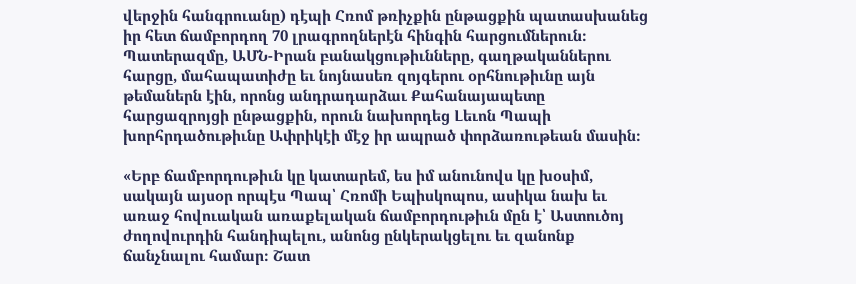վերջին հանգրուանը) դէպի Հռոմ թռիչքին ընթացքին պատասխանեց իր հետ ճամբորդող 70 լրագրողներէն հինգին հարցումներուն։ Պատերազմը, ԱՄՆ-Իրան բանակցութիւնները, գաղթականներու հարցը, մահապատիժը եւ նոյնասեռ զոյգերու օրհնութիւնը այն թեմաներն էին, որոնց անդրադարձաւ Քահանայապետը հարցազրոյցի ընթացքին, որուն նախորդեց Լեւոն Պապի խորհրդածութիւնը Ափրիկէի մէջ իր ապրած փորձառութեան մասին։

«Երբ ճամբորդութիւն կը կատարեմ, ես իմ անունովս կը խօսիմ, սակայն այսօր որպէս Պապ՝ Հռոմի Եպիսկոպոս, ասիկա նախ եւ առաջ հովուական առաքելական ճամբորդութիւն մըն է՝ Աստուծոյ ժողովուրդին հանդիպելու, անոնց ընկերակցելու եւ զանոնք ճանչնալու համար։ Շատ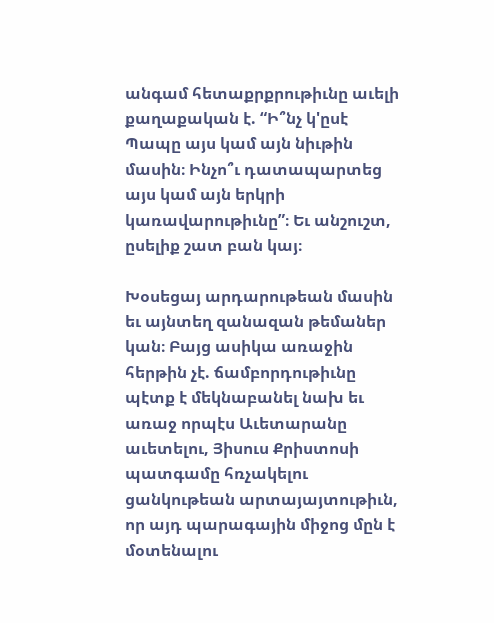անգամ հետաքրքրութիւնը աւելի քաղաքական է. “Ի՞նչ կ'ըսէ Պապը այս կամ այն նիւթին մասին։ Ինչո՞ւ դատապարտեց այս կամ այն երկրի կառավարութիւնը”։ Եւ անշուշտ, ըսելիք շատ բան կայ։

Խօսեցայ արդարութեան մասին եւ այնտեղ զանազան թեմաներ կան։ Բայց ասիկա առաջին հերթին չէ. ճամբորդութիւնը պէտք է մեկնաբանել նախ եւ առաջ որպէս Աւետարանը աւետելու, Յիսուս Քրիստոսի պատգամը հռչակելու ցանկութեան արտայայտութիւն, որ այդ պարագային միջոց մըն է մօտենալու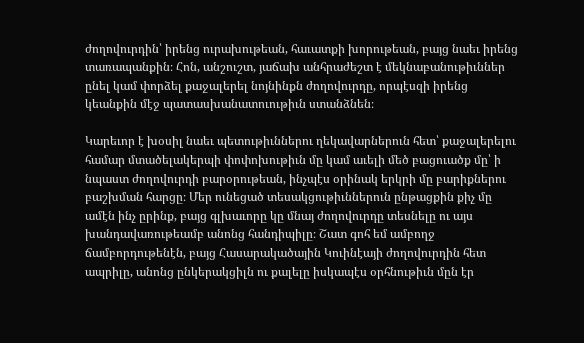ժողովուրդին՝ իրենց ուրախութեան, հաւատքի խորութեան, բայց նաեւ իրենց տառապանքին։ Հոն, անշուշտ, յաճախ անհրաժեշտ է մեկնաբանութիւններ ընել կամ փորձել քաջալերել նոյնինքն ժողովուրդը, որպէսզի իրենց կեանքին մէջ պատասխանատուութիւն ստանձնեն։

Կարեւոր է խօսիլ նաեւ պետութիւններու ղեկավարներուն հետ՝ քաջալերելու համար մտածելակերպի փոփոխութիւն մը կամ աւելի մեծ բացուածք մը՝ ի նպաստ ժողովուրդի բարօրութեան, ինչպէս օրինակ երկրի մը բարիքներու բաշխման հարցը։ Մեր ունեցած տեսակցութիւններուն ընթացքին քիչ մը ամէն ինչ ըրինք, բայց գլխաւորը կը մնայ ժողովուրդը տեսնելը ու այս խանդավառութեամբ անոնց հանդիպիլը։ Շատ գոհ եմ ամբողջ ճամբորդութենէն, բայց Հասարակածային Կուինէայի ժողովուրդին հետ ապրիլը, անոնց ընկերակցիլն ու քալելը իսկապէս օրհնութիւն մըն էր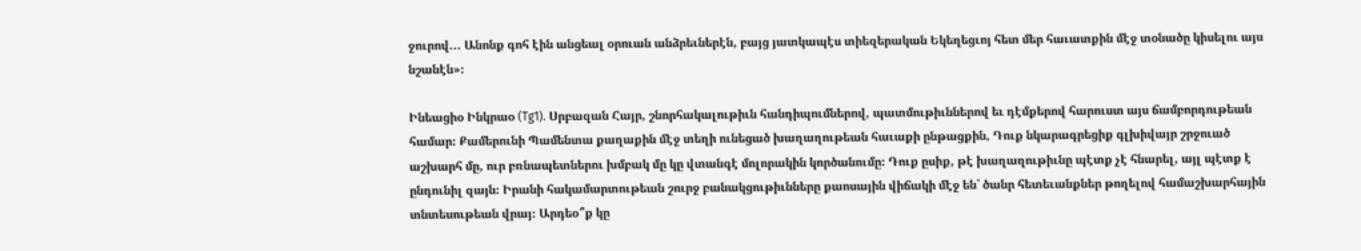ջուրով... Անոնք գոհ էին անցեալ օրուան անձրեւներէն, բայց յատկապէս տիեզերական Եկեղեցւոյ հետ մեր հաւատքին մէջ տօնածը կիսելու այս նշանէն»։

Ինեացիօ Ինկրաօ (Tg1). Սրբազան Հայր, շնորհակալութիւն հանդիպումներով, պատմութիւններով եւ դէմքերով հարուստ այս ճամբորդութեան համար։ Քամերունի Պամենտա քաղաքին մէջ տեղի ունեցած խաղաղութեան հաւաքի ընթացքին, Դուք նկարագրեցիք գլխիվայր շրջուած աշխարհ մը, ուր բռնապետներու խմբակ մը կը վտանգէ մոլորակին կործանումը։ Դուք ըսիք, թէ խաղաղութիւնը պէտք չէ հնարել, այլ պէտք է ընդունիլ զայն։ Իրանի հակամարտութեան շուրջ բանակցութիւնները քաոսային վիճակի մէջ են՝ ծանր հետեւանքներ թողելով համաշխարհային տնտեսութեան վրայ։ Արդեօ՞ք կը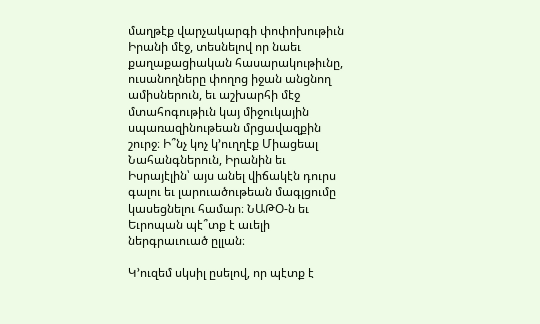մաղթէք վարչակարգի փոփոխութիւն Իրանի մէջ, տեսնելով որ նաեւ քաղաքացիական հասարակութիւնը, ուսանողները փողոց իջան անցնող ամիսներուն, եւ աշխարհի մէջ մտահոգութիւն կայ միջուկային սպառազինութեան մրցավազքին շուրջ։ Ի՞նչ կոչ կ’ուղղէք Միացեալ Նահանգներուն, Իրանին եւ Իսրայէլին՝ այս անել վիճակէն դուրս գալու եւ լարուածութեան մագլցումը կասեցնելու համար։ ՆԱԹՕ-ն եւ Եւրոպան պէ՞տք է աւելի ներգրաւուած ըլլան։

Կ’ուզեմ սկսիլ ըսելով, որ պէտք է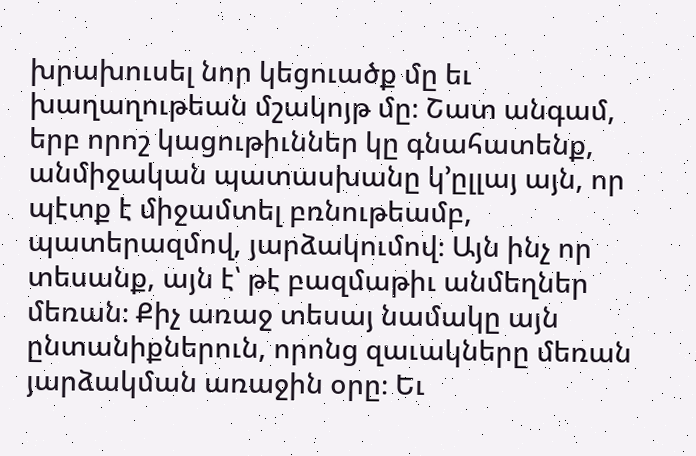խրախուսել նոր կեցուածք մը եւ խաղաղութեան մշակոյթ մը։ Շատ անգամ, երբ որոշ կացութիւններ կը գնահատենք, անմիջական պատասխանը կ’ըլլայ այն, որ պէտք է միջամտել բռնութեամբ, պատերազմով, յարձակումով։ Այն ինչ որ տեսանք, այն է՝ թէ բազմաթիւ անմեղներ մեռան։ Քիչ առաջ տեսայ նամակը այն ընտանիքներուն, որոնց զաւակները մեռան յարձակման առաջին օրը։ Եւ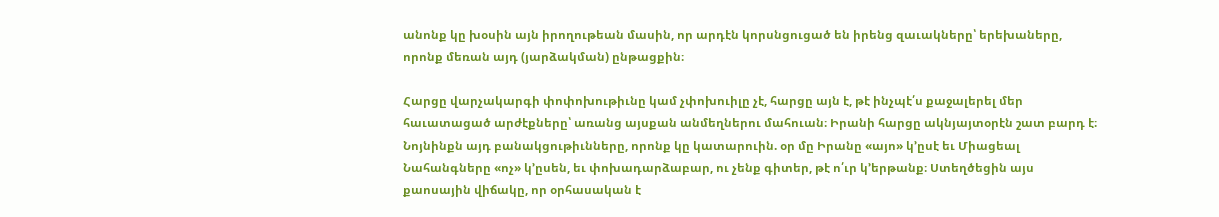անոնք կը խօսին այն իրողութեան մասին, որ արդէն կորսնցուցած են իրենց զաւակները՝ երեխաները, որոնք մեռան այդ (յարձակման) ընթացքին։

Հարցը վարչակարգի փոփոխութիւնը կամ չփոխուիլը չէ, հարցը այն է, թէ ինչպէ՛ս քաջալերել մեր հաւատացած արժէքները՝ առանց այսքան անմեղներու մահուան։ Իրանի հարցը ակնյայտօրէն շատ բարդ է։ Նոյնինքն այդ բանակցութիւնները, որոնք կը կատարուին. օր մը Իրանը «այո» կ’ըսէ եւ Միացեալ Նահանգները «ոչ» կ’ըսեն, եւ փոխադարձաբար, ու չենք գիտեր, թէ ո՛ւր կ’երթանք։ Ստեղծեցին այս քաոսային վիճակը, որ օրհասական է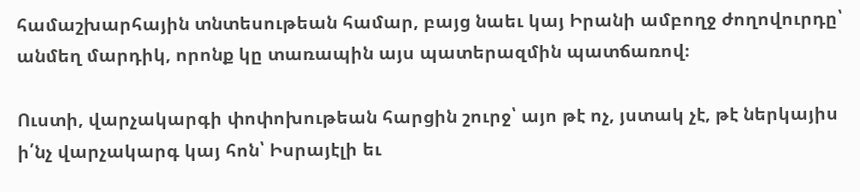համաշխարհային տնտեսութեան համար, բայց նաեւ կայ Իրանի ամբողջ ժողովուրդը՝ անմեղ մարդիկ, որոնք կը տառապին այս պատերազմին պատճառով։

Ուստի, վարչակարգի փոփոխութեան հարցին շուրջ՝ այո թէ ոչ, յստակ չէ, թէ ներկայիս ի՛նչ վարչակարգ կայ հոն՝ Իսրայէլի եւ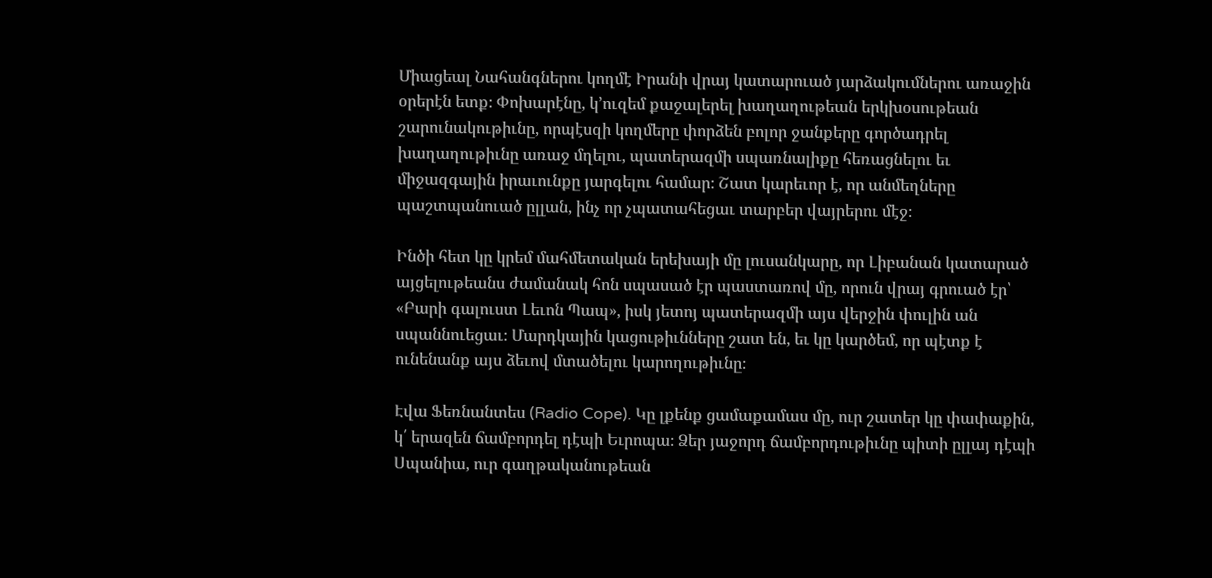Միացեալ Նահանգներու կողմէ Իրանի վրայ կատարուած յարձակումներու առաջին օրերէն ետք։ Փոխարէնը, կ’ուզեմ քաջալերել խաղաղութեան երկխօսութեան շարունակութիւնը, որպէսզի կողմերը փորձեն բոլոր ջանքերը գործադրել խաղաղութիւնը առաջ մղելու, պատերազմի սպառնալիքը հեռացնելու եւ միջազգային իրաւունքը յարգելու համար։ Շատ կարեւոր է, որ անմեղները պաշտպանուած ըլլան, ինչ որ չպատահեցաւ տարբեր վայրերու մէջ։

Ինծի հետ կը կրեմ մահմետական երեխայի մը լուսանկարը, որ Լիբանան կատարած այցելութեանս ժամանակ հոն սպասած էր պաստառով մը, որուն վրայ գրուած էր՝ «Բարի գալուստ Լեւոն Պապ», իսկ յետոյ պատերազմի այս վերջին փուլին ան սպաննուեցաւ։ Մարդկային կացութիւնները շատ են, եւ կը կարծեմ, որ պէտք է ունենանք այս ձեւով մտածելու կարողութիւնը։

Էվա Ֆեռնանտես (Radio Cope). Կը լքենք ցամաքամաս մը, ուր շատեր կը փափաքին, կ՛ երազեն ճամբորդել դէպի Եւրոպա։ Ձեր յաջորդ ճամբորդութիւնը պիտի ըլլայ դէպի Սպանիա, ուր գաղթականութեան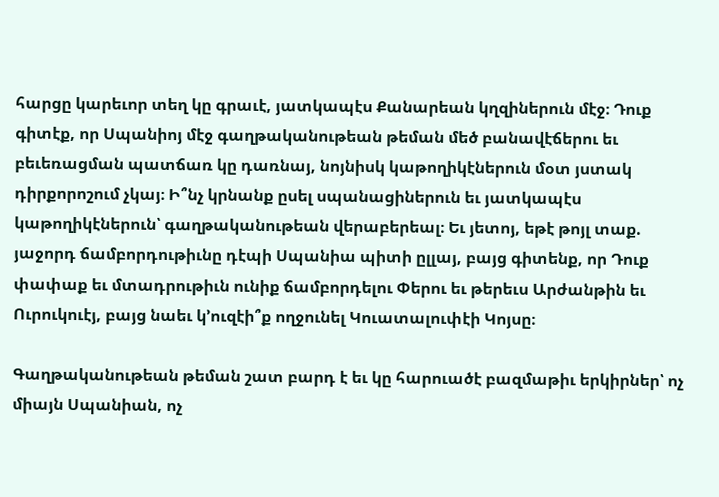հարցը կարեւոր տեղ կը գրաւէ, յատկապէս Քանարեան կղզիներուն մէջ։ Դուք գիտէք, որ Սպանիոյ մէջ գաղթականութեան թեման մեծ բանավէճերու եւ բեւեռացման պատճառ կը դառնայ, նոյնիսկ կաթողիկէներուն մօտ յստակ դիրքորոշում չկայ։ Ի՞նչ կրնանք ըսել սպանացիներուն եւ յատկապէս կաթողիկէներուն՝ գաղթականութեան վերաբերեալ։ Եւ յետոյ, եթէ թոյլ տաք. յաջորդ ճամբորդութիւնը դէպի Սպանիա պիտի ըլլայ, բայց գիտենք, որ Դուք փափաք եւ մտադրութիւն ունիք ճամբորդելու Փերու եւ թերեւս Արժանթին եւ Ուրուկուէյ, բայց նաեւ կ’ուզէի՞ք ողջունել Կուատալուփէի Կոյսը։

Գաղթականութեան թեման շատ բարդ է եւ կը հարուածէ բազմաթիւ երկիրներ՝ ոչ միայն Սպանիան, ոչ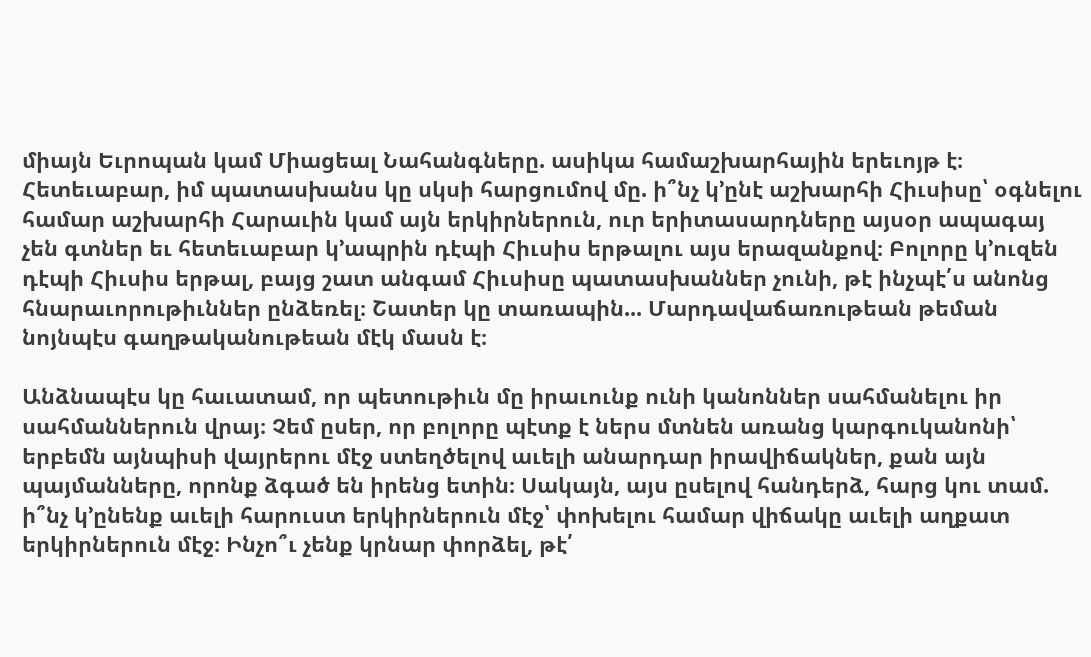միայն Եւրոպան կամ Միացեալ Նահանգները. ասիկա համաշխարհային երեւոյթ է։ Հետեւաբար, իմ պատասխանս կը սկսի հարցումով մը. ի՞նչ կ’ընէ աշխարհի Հիւսիսը՝ օգնելու համար աշխարհի Հարաւին կամ այն երկիրներուն, ուր երիտասարդները այսօր ապագայ չեն գտներ եւ հետեւաբար կ’ապրին դէպի Հիւսիս երթալու այս երազանքով։ Բոլորը կ’ուզեն դէպի Հիւսիս երթալ, բայց շատ անգամ Հիւսիսը պատասխաններ չունի, թէ ինչպէ՛ս անոնց հնարաւորութիւններ ընձեռել։ Շատեր կը տառապին... Մարդավաճառութեան թեման նոյնպէս գաղթականութեան մէկ մասն է։

Անձնապէս կը հաւատամ, որ պետութիւն մը իրաւունք ունի կանոններ սահմանելու իր սահմաններուն վրայ։ Չեմ ըսեր, որ բոլորը պէտք է ներս մտնեն առանց կարգուկանոնի՝ երբեմն այնպիսի վայրերու մէջ ստեղծելով աւելի անարդար իրավիճակներ, քան այն պայմանները, որոնք ձգած են իրենց ետին։ Սակայն, այս ըսելով հանդերձ, հարց կու տամ. ի՞նչ կ’ընենք աւելի հարուստ երկիրներուն մէջ՝ փոխելու համար վիճակը աւելի աղքատ երկիրներուն մէջ։ Ինչո՞ւ չենք կրնար փորձել, թէ՛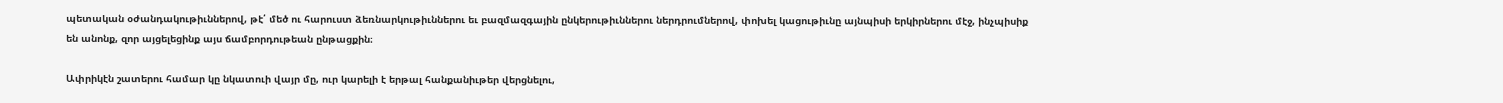պետական օժանդակութիւններով, թէ՛ մեծ ու հարուստ ձեռնարկութիւններու եւ բազմազգային ընկերութիւններու ներդրումներով, փոխել կացութիւնը այնպիսի երկիրներու մէջ, ինչպիսիք են անոնք, զոր այցելեցինք այս ճամբորդութեան ընթացքին։

Ափրիկէն շատերու համար կը նկատուի վայր մը, ուր կարելի է երթալ հանքանիւթեր վերցնելու,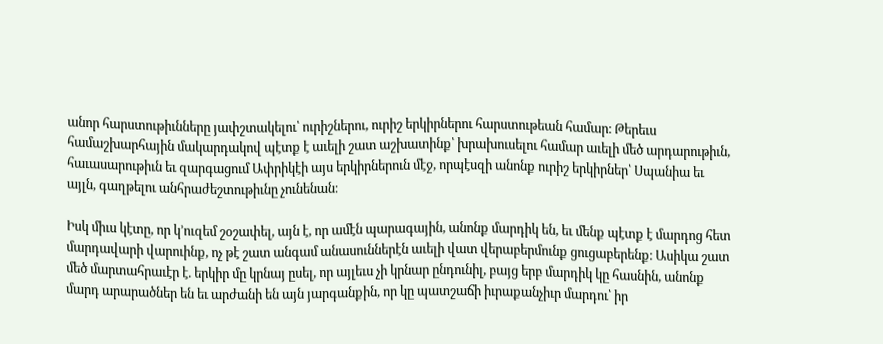անոր հարստութիւնները յափշտակելու՝ ուրիշներու, ուրիշ երկիրներու հարստութեան համար։ Թերեւս համաշխարհային մակարդակով պէտք է աւելի շատ աշխատինք՝ խրախուսելու համար աւելի մեծ արդարութիւն, հաւասարութիւն եւ զարգացում Ափրիկէի այս երկիրներուն մէջ, որպէսզի անոնք ուրիշ երկիրներ՝ Սպանիա եւ այլն, գաղթելու անհրաժեշտութիւնը չունենան։

Իսկ միւս կէտը, որ կ’ուզեմ շօշափել, այն է, որ ամէն պարագային, անոնք մարդիկ են, եւ մենք պէտք է մարդոց հետ մարդավարի վարուինք, ոչ թէ շատ անգամ անասուններէն աւելի վատ վերաբերմունք ցուցաբերենք։ Ասիկա շատ մեծ մարտահրաւէր է. երկիր մը կրնայ ըսել, որ այլեւս չի կրնար ընդունիլ, բայց երբ մարդիկ կը հասնին, անոնք մարդ արարածներ են եւ արժանի են այն յարգանքին, որ կը պատշաճի իւրաքանչիւր մարդու՝ իր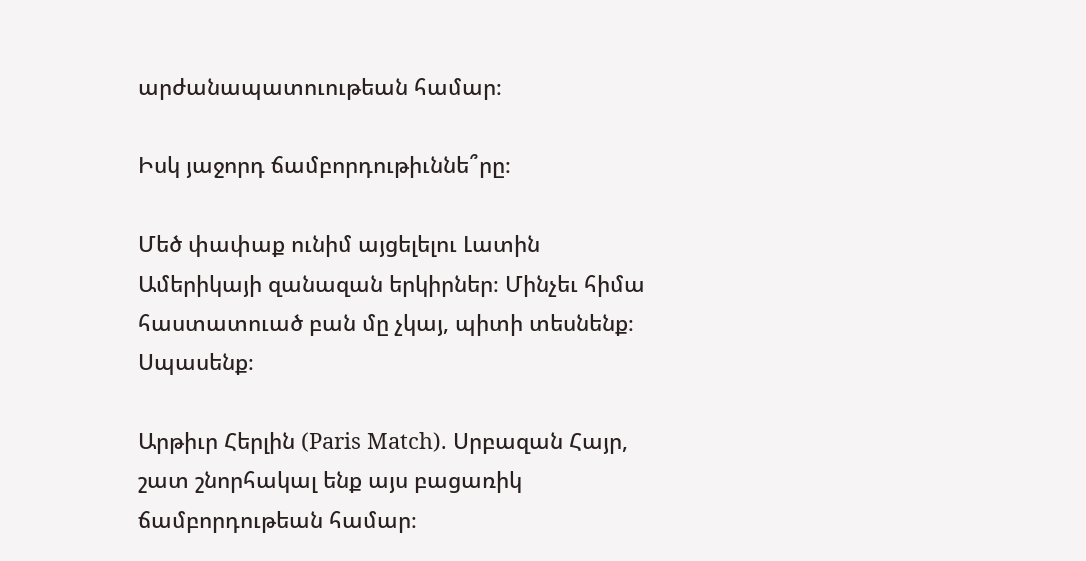արժանապատուութեան համար։

Իսկ յաջորդ ճամբորդութիւննե՞րը։

Մեծ փափաք ունիմ այցելելու Լատին Ամերիկայի զանազան երկիրներ։ Մինչեւ հիմա հաստատուած բան մը չկայ, պիտի տեսնենք։ Սպասենք։

Արթիւր Հերլին (Paris Match). Սրբազան Հայր, շատ շնորհակալ ենք այս բացառիկ ճամբորդութեան համար։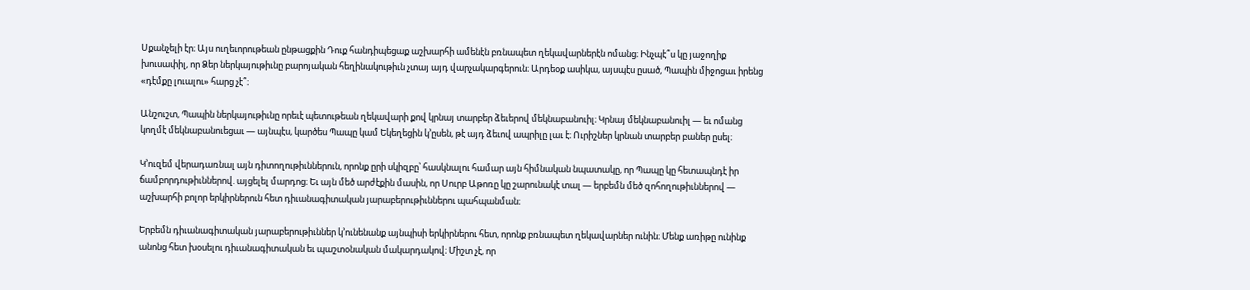Սքանչելի էր։ Այս ուղեւորութեան ընթացքին Դուք հանդիպեցաք աշխարհի ամենէն բռնապետ ղեկավարներէն ոմանց։ Ինչպէ՞ս կը յաջողիք խուսափիլ, որ Ձեր ներկայութիւնը բարոյական հեղինակութիւն չտայ այդ վարչակարգերուն։ Արդեօք ասիկա, այսպէս ըսած, Պապին միջոցաւ իրենց «դէմքը լուալու» հարց չէ՞։

Անշուշտ, Պապին ներկայութիւնը որեւէ պետութեան ղեկավարի քով կրնայ տարբեր ձեւերով մեկնաբանուիլ։ Կրնայ մեկնաբանուիլ — եւ ոմանց կողմէ մեկնաբանուեցաւ — այնպէս, կարծես Պապը կամ Եկեղեցին կ’ըսեն, թէ այդ ձեւով ապրիլը լաւ է։ Ուրիշներ կրնան տարբեր բաներ ըսել։

Կ’ուզեմ վերադառնալ այն դիտողութիւններուն, որոնք ըրի սկիզբը՝ հասկնալու համար այն հիմնական նպատակը, որ Պապը կը հետապնդէ իր ճամբորդութիւններով. այցելել մարդոց։ Եւ այն մեծ արժէքին մասին, որ Սուրբ Աթոռը կը շարունակէ տալ — երբեմն մեծ զոհողութիւններով — աշխարհի բոլոր երկիրներուն հետ դիւանագիտական յարաբերութիւններու պահպանման։

Երբեմն դիւանագիտական յարաբերութիւններ կ’ունենանք այնպիսի երկիրներու հետ, որոնք բռնապետ ղեկավարներ ունին։ Մենք առիթը ունինք անոնց հետ խօսելու դիւանագիտական եւ պաշտօնական մակարդակով։ Միշտ չէ, որ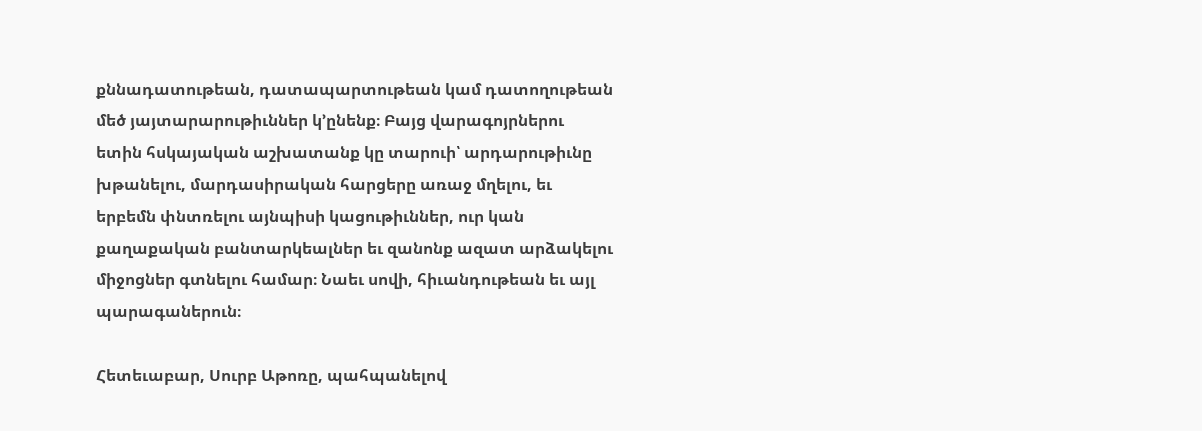քննադատութեան, դատապարտութեան կամ դատողութեան մեծ յայտարարութիւններ կ’ընենք։ Բայց վարագոյրներու ետին հսկայական աշխատանք կը տարուի՝ արդարութիւնը խթանելու, մարդասիրական հարցերը առաջ մղելու, եւ երբեմն փնտռելու այնպիսի կացութիւններ, ուր կան քաղաքական բանտարկեալներ եւ զանոնք ազատ արձակելու միջոցներ գտնելու համար։ Նաեւ սովի, հիւանդութեան եւ այլ պարագաներուն։

Հետեւաբար, Սուրբ Աթոռը, պահպանելով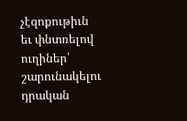չէզոքութիւն եւ փնտռելով ուղիներ՝ շարունակելու դրական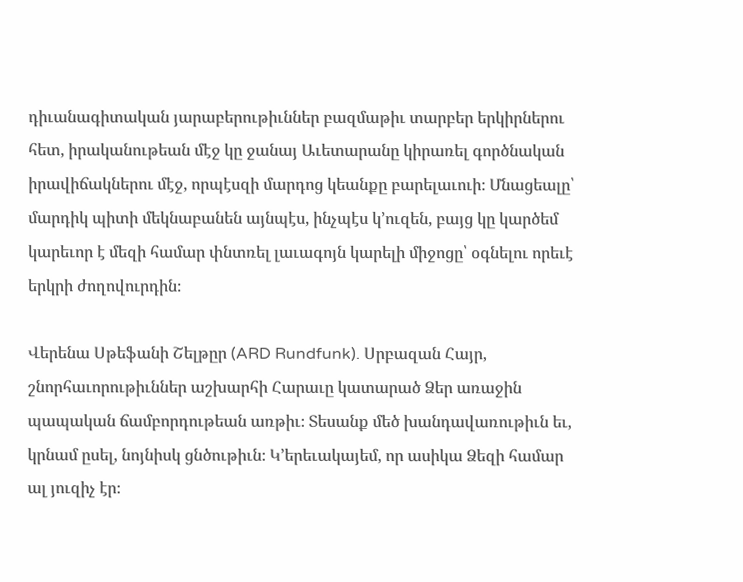դիւանագիտական յարաբերութիւններ բազմաթիւ տարբեր երկիրներու հետ, իրականութեան մէջ կը ջանայ Աւետարանը կիրառել գործնական իրավիճակներու մէջ, որպէսզի մարդոց կեանքը բարելաւուի։ Մնացեալը՝ մարդիկ պիտի մեկնաբանեն այնպէս, ինչպէս կ’ուզեն, բայց կը կարծեմ կարեւոր է մեզի համար փնտռել լաւագոյն կարելի միջոցը՝ օգնելու որեւէ երկրի ժողովուրդին։

Վերենա Սթեֆանի Շելթըր (ARD Rundfunk). Սրբազան Հայր, շնորհաւորութիւններ աշխարհի Հարաւը կատարած Ձեր առաջին պապական ճամբորդութեան առթիւ։ Տեսանք մեծ խանդավառութիւն եւ, կրնամ ըսել, նոյնիսկ ցնծութիւն։ Կ’երեւակայեմ, որ ասիկա Ձեզի համար ալ յուզիչ էր։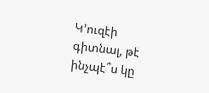Կ’ուզէի գիտնալ, թէ ինչպէ՞ս կը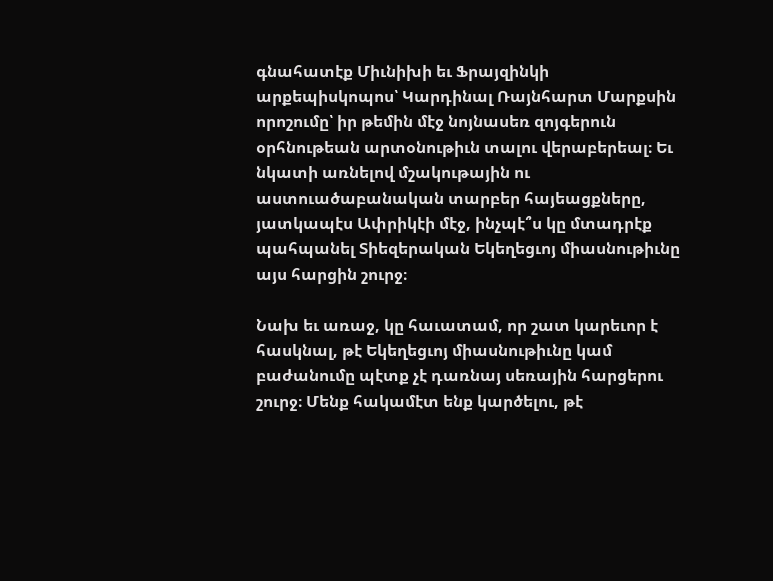գնահատէք Միւնիխի եւ Ֆրայզինկի արքեպիսկոպոս՝ Կարդինալ Ռայնհարտ Մարքսին որոշումը՝ իր թեմին մէջ նոյնասեռ զոյգերուն օրհնութեան արտօնութիւն տալու վերաբերեալ։ Եւ նկատի առնելով մշակութային ու աստուածաբանական տարբեր հայեացքները, յատկապէս Ափրիկէի մէջ, ինչպէ՞ս կը մտադրէք պահպանել Տիեզերական Եկեղեցւոյ միասնութիւնը այս հարցին շուրջ։

Նախ եւ առաջ, կը հաւատամ, որ շատ կարեւոր է հասկնալ, թէ Եկեղեցւոյ միասնութիւնը կամ բաժանումը պէտք չէ դառնայ սեռային հարցերու շուրջ։ Մենք հակամէտ ենք կարծելու, թէ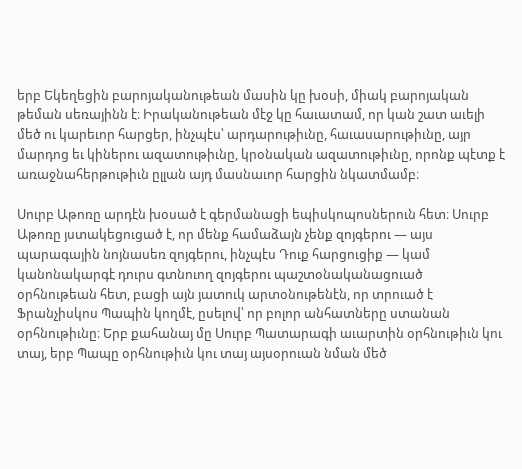երբ Եկեղեցին բարոյականութեան մասին կը խօսի, միակ բարոյական թեման սեռայինն է։ Իրականութեան մէջ կը հաւատամ, որ կան շատ աւելի մեծ ու կարեւոր հարցեր, ինչպէս՝ արդարութիւնը, հաւասարութիւնը, այր մարդոց եւ կիներու ազատութիւնը, կրօնական ազատութիւնը, որոնք պէտք է առաջնահերթութիւն ըլլան այդ մասնաւոր հարցին նկատմամբ։

Սուրբ Աթոռը արդէն խօսած է գերմանացի եպիսկոպոսներուն հետ։ Սուրբ Աթոռը յստակեցուցած է, որ մենք համաձայն չենք զոյգերու — այս պարագային նոյնասեռ զոյգերու, ինչպէս Դուք հարցուցիք — կամ կանոնակարգէ դուրս գտնուող զոյգերու պաշտօնականացուած օրհնութեան հետ, բացի այն յատուկ արտօնութենէն, որ տրուած է Ֆրանչիսկոս Պապին կողմէ, ըսելով՝ որ բոլոր անհատները ստանան օրհնութիւնը։ Երբ քահանայ մը Սուրբ Պատարագի աւարտին օրհնութիւն կու տայ, երբ Պապը օրհնութիւն կու տայ այսօրուան նման մեծ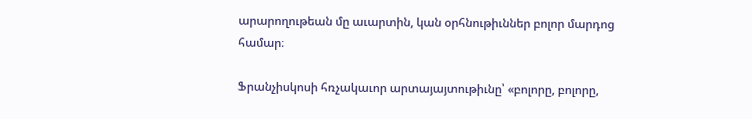արարողութեան մը աւարտին, կան օրհնութիւններ բոլոր մարդոց համար։

Ֆրանչիսկոսի հռչակաւոր արտայայտութիւնը՝ «բոլորը, բոլորը,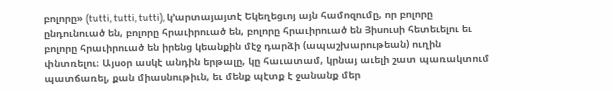բոլորը» (tutti, tutti, tutti), կ’արտայայտէ Եկեղեցւոյ այն համոզումը, որ բոլորը ընդունուած են, բոլորը հրաւիրուած են, բոլորը հրաւիրուած են Յիսուսի հետեւելու եւ բոլորը հրաւիրուած են իրենց կեանքին մէջ դարձի (ապաշխարութեան) ուղին փնտռելու։ Այսօր ասկէ անդին երթալը, կը հաւատամ, կրնայ աւելի շատ պառակտում պատճառել, քան միասնութիւն, եւ մենք պէտք է ջանանք մեր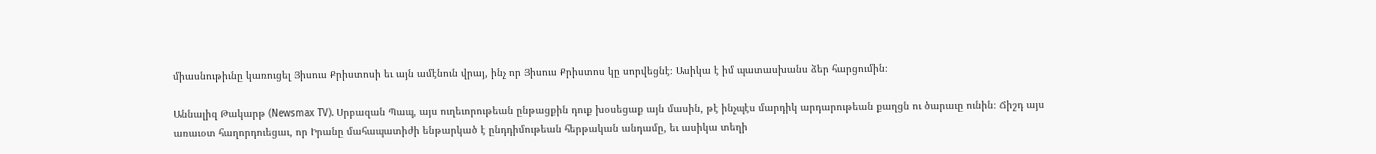միասնութիւնը կառուցել Յիսուս Քրիստոսի եւ այն ամէնուն վրայ, ինչ որ Յիսուս Քրիստոս կը սորվեցնէ։ Ասիկա է իմ պատասխանս ձեր հարցումին։

Աննալիզ Թակարթ (Newsmax TV). Սրբազան Պապ, այս ուղեւորութեան ընթացքին դուք խօսեցաք այն մասին, թէ ինչպէս մարդիկ արդարութեան քաղցն ու ծարաւը ունին։ Ճիշդ այս առաւօտ հաղորդուեցաւ, որ Իրանը մահապատիժի ենթարկած է ընդդիմութեան հերթական անդամը, եւ ասիկա տեղի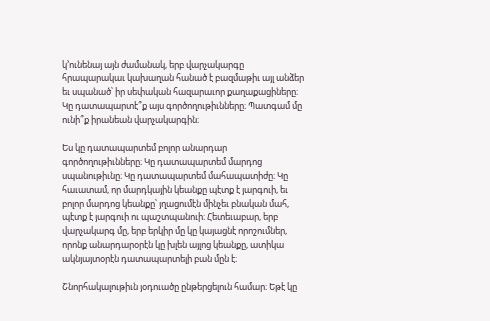կ’ունենայ այն ժամանակ, երբ վարչակարգը հրապարակաւ կախաղան հանած է բազմաթիւ այլ անձեր եւ սպանած՝ իր սեփական հազարաւոր քաղաքացիները։ Կը դատապարտէ՞ք այս գործողութիւնները։ Պատգամ մը ունի՞ք իրանեան վարչակարգին։

Ես կը դատապարտեմ բոլոր անարդար գործողութիւնները։ Կը դատապարտեմ մարդոց սպանութիւնը։ Կը դատապարտեմ մահապատիժը։ Կը հաւատամ, որ մարդկային կեանքը պէտք է յարգուի, եւ բոլոր մարդոց կեանքը՝ յղացումէն մինչեւ բնական մահ, պէտք է յարգուի ու պաշտպանուի։ Հետեւաբար, երբ վարչակարգ մը, երբ երկիր մը կը կայացնէ որոշումներ, որոնք անարդարօրէն կը խլեն այլոց կեանքը, ատիկա ակնյայտօրէն դատապարտելի բան մըն է։

Շնորհակալութիւն յօդուածը ընթերցելուն համար։ Եթէ կը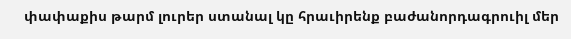փափաքիս թարմ լուրեր ստանալ կը հրաւիրենք բաժանորդագրուիլ մեր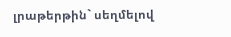լրաթերթին` սեղմելով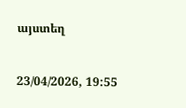այստեղ

23/04/2026, 19:55